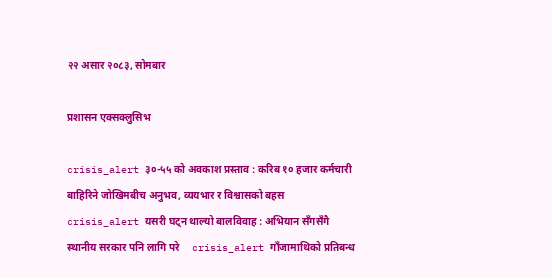२२ असार २०८३, सोमबार

प्रशासन एक्सक्लुसिभ

crisis_alert ३०-५५ को अवकाश प्रस्ताव : करिब १० हजार कर्मचारी बाहिरिने जोखिमबीच अनुभव, व्ययभार र विश्वासको बहस   crisis_alert यसरी घट्न थाल्यो बालविवाह : अभियान सँगसँगै स्थानीय सरकार पनि लागि परे     crisis_alert गाँजामाथिको प्रतिबन्ध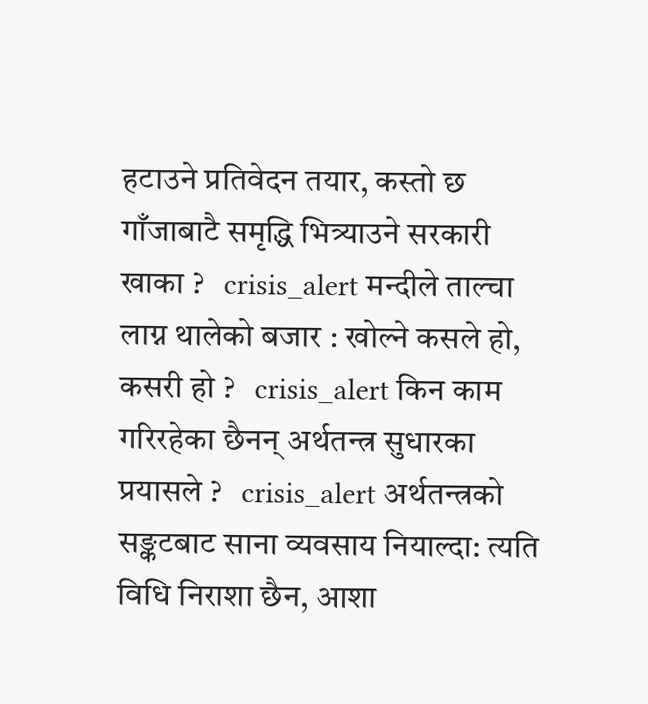हटाउने प्रतिवेदन तयार, कस्तो छ गाँजाबाटै समृद्धि भित्र्याउने सरकारी खाका ?   crisis_alert मन्दीले ताल्चा लाग्न थालेको बजार : खोल्ने कसले हो, कसरी हो ?   crisis_alert किन काम गरिरहेका छैनन् अर्थतन्त्र सुधारका प्रयासले ?   crisis_alert अर्थतन्त्रको सङ्कटबाट साना व्यवसाय नियाल्दा: त्यति विधि निराशा छैन, आशा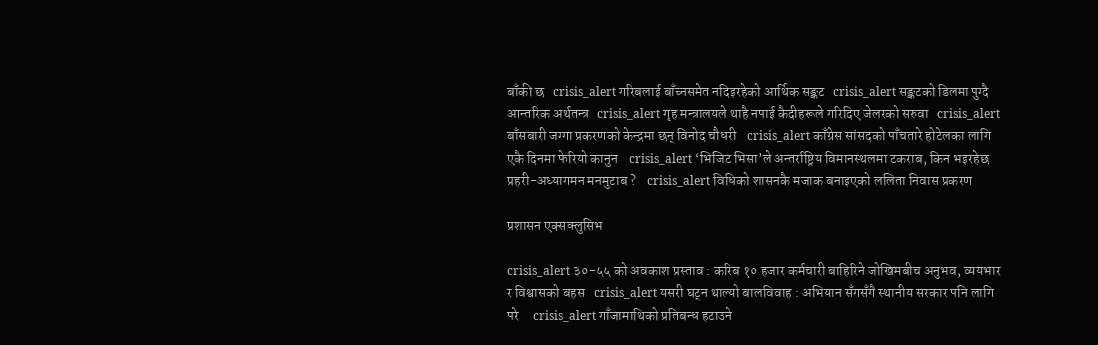बाँकी छ   crisis_alert गरिबलाई बाँच्नसमेत नदिइरहेको आर्थिक सङ्कट   crisis_alert सङ्कटको डिलमा पुग्दै आन्तरिक अर्थतन्त्र   crisis_alert गृह मन्त्रालयले थाहै नपाई कैदीहरूले गरिदिए जेलरको सरुवा   crisis_alert बाँसबारी जग्गा प्रकरणको केन्द्रमा छन् विनोद चौधरी    crisis_alert काँग्रेस सांसदको पाँचतारे होटेलका लागि एकै दिनमा फेरियो कानुन    crisis_alert ‘भिजिट भिसा’ले अन्तर्राष्ट्रिय विमानस्थलमा टकराब, किन भइरहेछ प्रहरी-अध्यागमन मनमुटाब ?    crisis_alert विधिको शासनकै मजाक बनाइएको ललिता निवास प्रकरण

प्रशासन एक्सक्लुसिभ

crisis_alert ३०-५५ को अवकाश प्रस्ताव : करिब १० हजार कर्मचारी बाहिरिने जोखिमबीच अनुभव, व्ययभार र विश्वासको बहस   crisis_alert यसरी घट्न थाल्यो बालविवाह : अभियान सँगसँगै स्थानीय सरकार पनि लागि परे     crisis_alert गाँजामाथिको प्रतिबन्ध हटाउने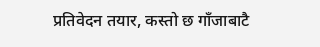प्रतिवेदन तयार, कस्तो छ गाँजाबाटै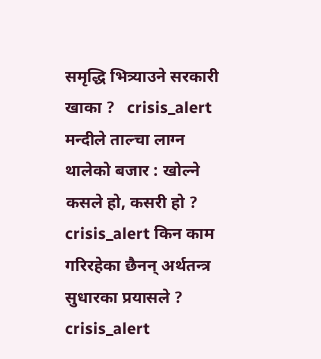समृद्धि भित्र्याउने सरकारी खाका ?   crisis_alert मन्दीले ताल्चा लाग्न थालेको बजार : खोल्ने कसले हो, कसरी हो ?   crisis_alert किन काम गरिरहेका छैनन् अर्थतन्त्र सुधारका प्रयासले ?   crisis_alert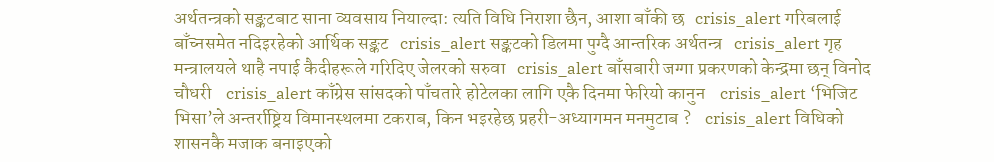अर्थतन्त्रको सङ्कटबाट साना व्यवसाय नियाल्दा: त्यति विधि निराशा छैन, आशा बाँकी छ   crisis_alert गरिबलाई बाँच्नसमेत नदिइरहेको आर्थिक सङ्कट   crisis_alert सङ्कटको डिलमा पुग्दै आन्तरिक अर्थतन्त्र   crisis_alert गृह मन्त्रालयले थाहै नपाई कैदीहरूले गरिदिए जेलरको सरुवा   crisis_alert बाँसबारी जग्गा प्रकरणको केन्द्रमा छन् विनोद चौधरी    crisis_alert काँग्रेस सांसदको पाँचतारे होटेलका लागि एकै दिनमा फेरियो कानुन    crisis_alert ‘भिजिट भिसा’ले अन्तर्राष्ट्रिय विमानस्थलमा टकराब, किन भइरहेछ प्रहरी-अध्यागमन मनमुटाब ?    crisis_alert विधिको शासनकै मजाक बनाइएको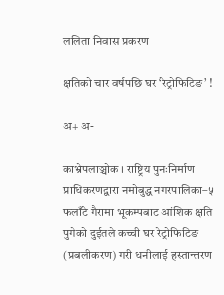ललिता निवास प्रकरण

क्षतिको चार वर्षपछि घर ‘रेट्रोफिटिङ’ !

अ+ अ-

काभ्रेपलाञ्चोक । राष्ट्रिय पुनःनिर्माण प्राधिकरणद्वारा नमोबुद्ध नगरपालिका–५ फलाँटे गैरामा भूकम्पबाट आंशिक क्षति पुगेको दुईतले कच्ची घर रेट्रोफिटिङ (प्रबलीकरण) गरी धनीलाई हस्तान्तरण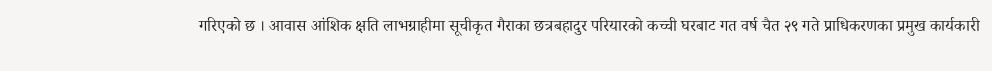गरिएको छ । आवास आंशिक क्षति लाभग्राहीमा सूचीकृत गैराका छत्रबहादुर परियारको कच्ची घरबाट गत वर्ष चैत २९ गते प्राधिकरणका प्रमुख कार्यकारी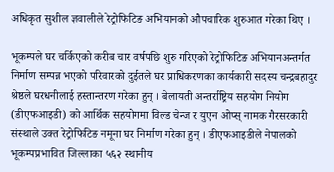अधिकृत सुशील ज्ञवालीले रेट्रोफिटिङ अभियानको औपचारिक शुरुआत गरेका थिए ।

भूकम्पले घर चर्किएको करीब चार वर्षपछि शुरु गरिएको रेट्रोफिटिङ अभियानअन्तर्गत निर्माण सम्पन्न भएको परिवारको दुईतले घर प्राधिकरणका कार्यकारी सदस्य चन्द्रबहादुर श्रेष्ठले घरधनीलाई हस्तान्तरण गरेका हुन् । बेलायती अन्तर्राष्ट्रिय सहयोग नियोग (डीएफआइडी) को आर्थिक सहयोगमा विल्ड चेन्ज र युएन ओप्स् नामक गैरसरकारी संस्थाले उक्त रेट्रोफिटिङ नमूना घर निर्माण गरेका हुन् । डीएफआइडीले नेपालको भूकम्पप्रभावित जिल्लाका ५६२ स्थानीय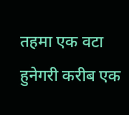तहमा एक वटा हुनेगरी करीब एक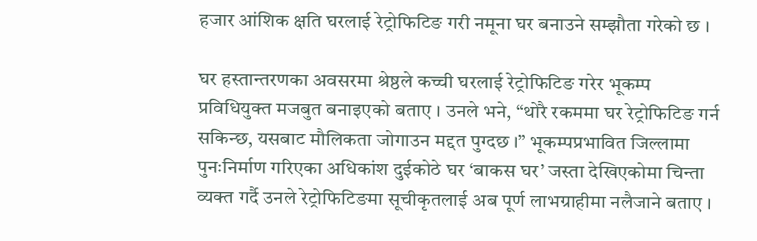हजार आंशिक क्षति घरलाई रेट्रोफिटिङ गरी नमूना घर बनाउने सम्झौता गरेको छ ।

घर हस्तान्तरणका अवसरमा श्रेष्ठले कच्ची घरलाई रेट्रोफिटिङ गरेर भूकम्प प्रविधियुक्त मजबुत बनाइएको बताए । उनले भने, “थोरै रकममा घर रेट्रोफिटिङ गर्न सकिन्छ, यसबाट मौलिकता जोगाउन मद्दत पुग्दछ ।” भूकम्पप्रभावित जिल्लामा पुनःनिर्माण गरिएका अधिकांश दुईकोठे घर ‘बाकस घर’ जस्ता देखिएकोमा चिन्ता व्यक्त गर्दै उनले रेट्रोफिटिङमा सूचीकृतलाई अब पूर्ण लाभग्राहीमा नलैजाने बताए ।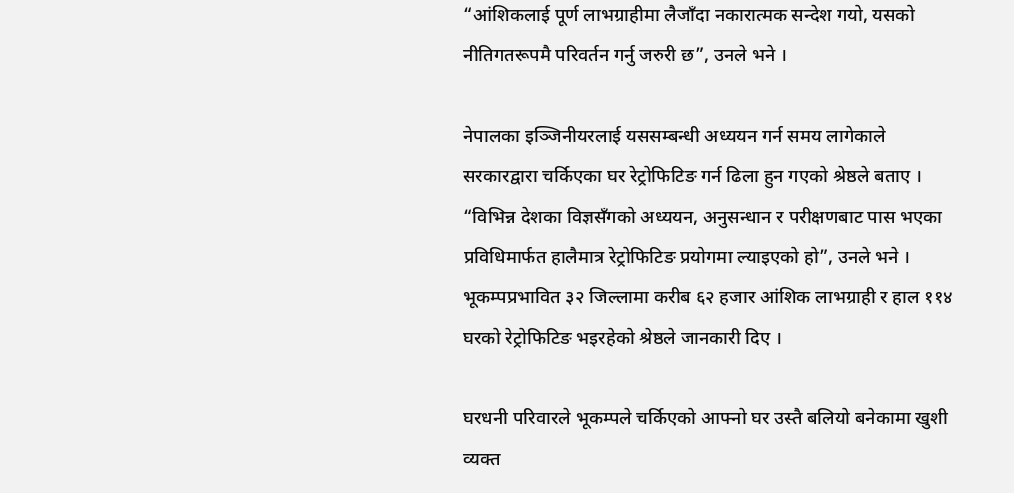“आंशिकलाई पूर्ण लाभग्राहीमा लैजाँदा नकारात्मक सन्देश गयो, यसको नीतिगतरूपमै परिवर्तन गर्नु जरुरी छ”, उनले भने ।

नेपालका इञ्जिनीयरलाई यससम्बन्धी अध्ययन गर्न समय लागेकाले सरकारद्वारा चर्किएका घर रेट्रोफिटिङ गर्न ढिला हुन गएको श्रेष्ठले बताए । “विभिन्न देशका विज्ञसँगको अध्ययन, अनुसन्धान र परीक्षणबाट पास भएका प्रविधिमार्फत हालैमात्र रेट्रोफिटिङ प्रयोगमा ल्याइएको हो”, उनले भने । भूकम्पप्रभावित ३२ जिल्लामा करीब ६२ हजार आंशिक लाभग्राही र हाल ११४ घरको रेट्रोफिटिङ भइरहेको श्रेष्ठले जानकारी दिए ।

घरधनी परिवारले भूकम्पले चर्किएको आफ्नो घर उस्तै बलियो बनेकामा खुशी व्यक्त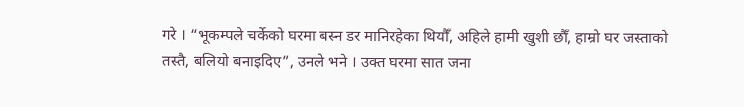गरे । “भूकम्पले चर्केको घरमा बस्न डर मानिरहेका थियौँ, अहिले हामी खुशी छौँ, हाम्रो घर जस्ताको तस्तै, बलियो बनाइदिए”, उनले भने । उक्त घरमा सात जना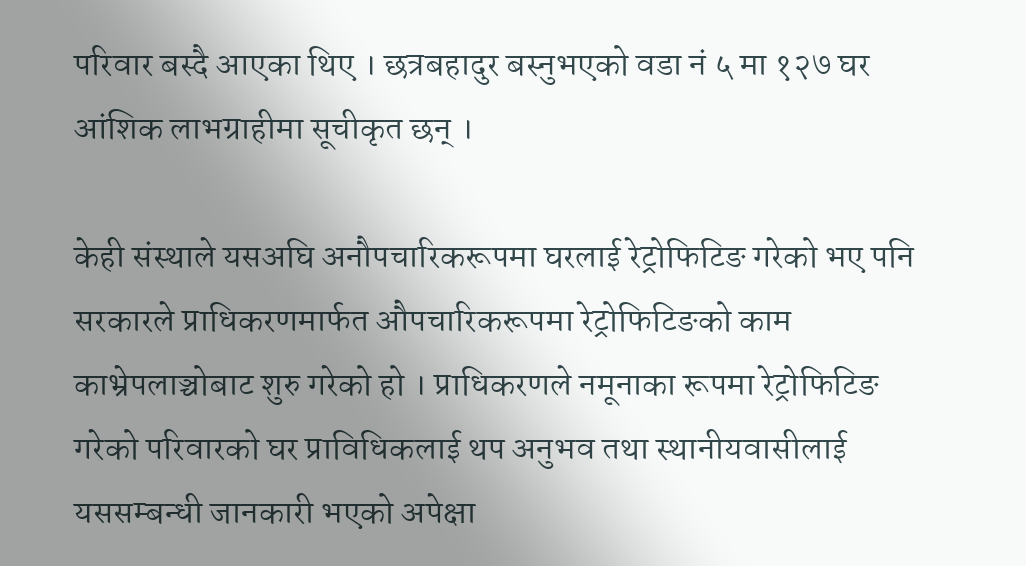परिवार बस्दै आएका थिए । छत्रबहादुर बस्नुभएको वडा नं ५ मा १२७ घर आंशिक लाभग्राहीमा सूचीकृत छन् ।

केही संस्थाले यसअघि अनौपचारिकरूपमा घरलाई रेट्रोफिटिङ गरेको भए पनि सरकारले प्राधिकरणमार्फत औपचारिकरूपमा रेट्रोफिटिङको काम काभ्रेपलाञ्चोबाट शुरु गरेको हो । प्राधिकरणले नमूनाका रूपमा रेट्रोफिटिङ गरेको परिवारको घर प्राविधिकलाई थप अनुभव तथा स्थानीयवासीलाई यससम्बन्धी जानकारी भएको अपेक्षा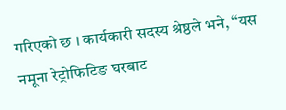गरिएको छ । कार्यकारी सदस्य श्रेष्ठले भने, “यस नमूना रेट्रोफिटिङ घरबाट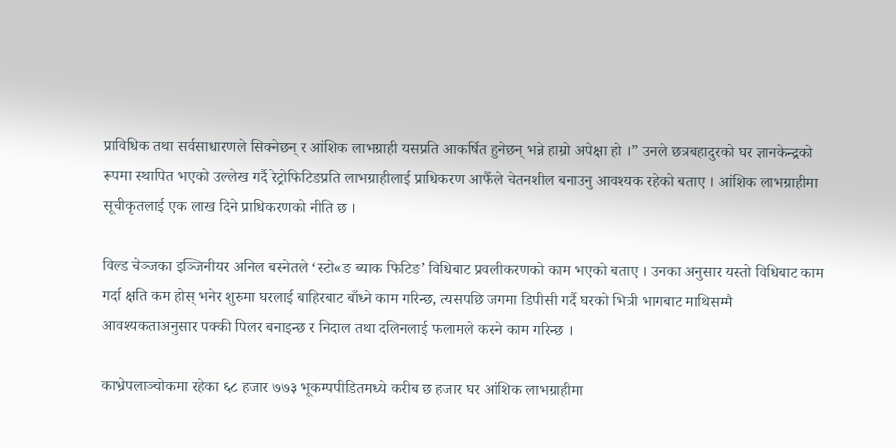प्राविधिक तथा सर्वसाधारणले सिक्नेछन् र आंशिक लाभग्राही यसप्रति आकर्षित हुनेछन् भन्ने हाम्रो अपेक्षा हो ।” उनले छत्रबहादुरको घर ज्ञानकेन्द्रको रूपमा स्थापित भएको उल्लेख गर्दै रेट्रोफिटिङप्रति लाभग्राहीलाई प्राधिकरण आफैँले चेतनशील बनाउनु आवश्यक रहेको बताए । आंशिक लाभग्राहीमा सूचीकृतलाई एक लाख दिने प्राधिकरणको नीति छ ।

विल्ड चेञ्जका इञ्जिनीयर अनिल बस्नेतले ‘स्टो«ङ ब्याक फिटिङ’ विधिबाट प्रवलीकरणको काम भएको बताए । उनका अनुसार यस्तो विधिबाट काम गर्दा क्षति कम होस् भनेर शुरुमा घरलाई बाहिरबाट बाँध्ने काम गरिन्छ, त्यसपछि जगमा डिपीसी गर्दै घरको भित्री भागबाट माथिसम्मै आवश्यकताअनुसार पक्की पिलर बनाइन्छ र निदाल तथा दलिनलाई फलामले कस्ने काम गरिन्छ ।

काभ्रेपलाञ्चोकमा रहेका ६८ हजार ७७३ भूकम्पपीडितमध्ये करीब छ हजार घर आंशिक लाभग्राहीमा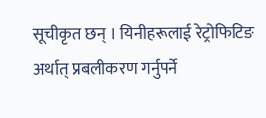सूचीकृत छन् । यिनीहरूलाई रेट्रोफिटिङ अर्थात् प्रबलीकरण गर्नुपर्ने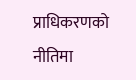प्राधिकरणको नीतिमा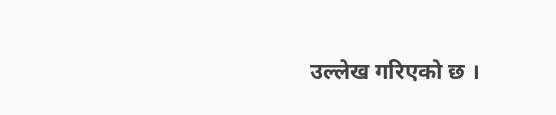उल्लेख गरिएको छ ।